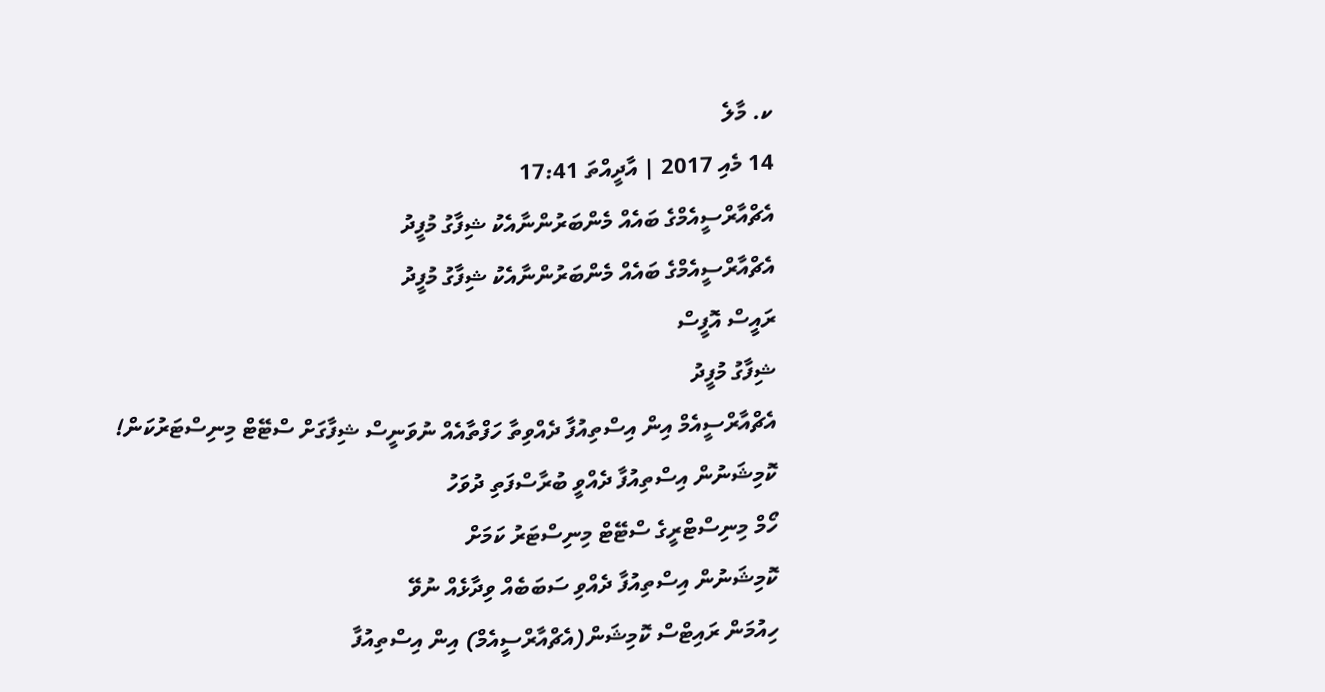ކ. މާލެ
14 މެއި 2017 | އާދީއްތަ 17:41
އެޗްއާރްސީއެމްގެ ބައެއް މެންބަރުންނާއެކު ޝިފާގު މުފީދު
އެޗްއާރްސީއެމްގެ ބައެއް މެންބަރުންނާއެކު ޝިފާގު މުފީދު
ރައީސް އޮފީސް
ޝިފާގު މުފީދު
އެޗްއާރްސީއެމް އިން އިސްތިއުފާ ދެއްވިތާ ހަފްތާއެއް ނުވަނީސް ޝިފާގަށް ސްޓޭޓް މިނިސްޓަރުކަން!
ކޮމިޝަނުން އިސްތިއުފާ ދެއްވީ ބުރާސްފަތި ދުވަހު
ހޯމް މިނިސްޓްރީގެ ސްޓޭޓް މިނިސްޓަރު ކަމަށް
ކޮމިޝަނުން އިސްތިއުފާ ދެއްވި ސަބަބެއް ވިދާޅެއް ނުވޭ
ހިއުމަން ރައިޓްސް ކޮމިޝަން(އެޗްއާރްސީއެމް) އިން އިސްތިއުފާ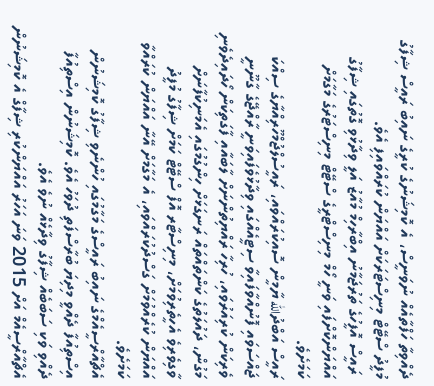ދެއްވިތާ ހަފްތާއެއް ނުވަނީސް، އެ ކޮމިޝަނުގެ ކުރީގެ ނައިބު ރައީސް ޝިފާގު މުފީދު ސްޓޭޓް މިނިސްޓަރަކަށް އައްޔަން ކުރައްވައިފި އެވެ.
 ރައީސް އޮފީހުގެ ތަރުޖަމާނު އިބްރާހިމް މުއާޒު އަލީ ވިދާޅުވި ގޮތުގައި ޝިފާގު އައްޔަންކޮށްފައި ވަނީ ހޯމް މިނިސްޓްރީގެ ސްޓޭޓް މިނިސްޓަރުގެ މަގާމަށް ކަމަށެވެ.
ރައީސް އަބްދުالله ޔާމީން ސޮއިކުރައްވައި، ރައީސުލްޖުމްހޫރިއްޔާގެ ސިއްކަ ޖައްސަވައި ފޮނުއްވާފައިވާ ސިޓީއެއްގައި ވިދާޅުވެފައިވަނީ ރާއްޖޭގެ ގާނޫނީ ވެރިކަން ކުރިއަރުވައި، ހުރިހާ ރައްޔިތުންނަށް ލާބައާއި ފާގަތިކަން ހޯދައިދެވެނި މަގުން، ދައުލަތުގެ ކަންތައްތައް ރަނގަޅަށް ހިންގުމުގައި އެމަނިކުފާނަށް ވާގިވެރިވެ އެހީތެރިވުމަށް، މިނިސްޓާރ އޮފް ސްޓޭޓް ކަމަށް ޝިފާގު މުފީދު އައްޔަން ކުރެއްވުމަށް ގަސްދުކުރައްވައި، އެ މަގާމަށް އޭނާ އައްޔަން ކުރައްވާ ކަމަށެވެ.
އެޗްއާރްސީއެމްގެ ނައިބު ރައީސްގެ މަގާމުގައި ހުންނެވި ޝިފާގު ކޮމިޝަނުން އިސްތިއުފާ ދެއްވީ މިދިޔަ ބުރާސްފަތި ދުވަހު އެވެ. ކޮމިޝަނުން އިސްތިއުފާ ދެއްވި ވަކި ސަބަބެއް ޝިފާގު ވިދާޅެއް ނުވެ އެވެ.
އެޗްއާރްސީއެމް އަށް 2015 ވަނަ އަހަރު އައްޔަންކުރި ޝިފާގް އެ ކޮމިޝަނުން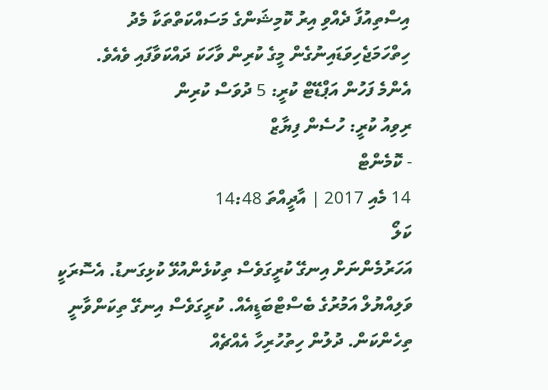އިސްތިއުފާ ދެއްވި އިރު ކޮމިޝަންގެ މަސައްކަތްތަކާ މެދު ހިތްހަމަޖެހިވަޑައިނުގެން މީގެ ކުރިން ވާހަކަ ދައްކަވާފައި ވެއެވެ.
އެންމެ ފަހުން އަޕްޑޭޓް ކުރީ: 5 ދުވަސް ކުރިން
ރިވިއު ކުރީ: ހުސެން ފިޔާޒް
- ކޮމެންޓް
14 މެއި 2017 | އާދީއްތަ 14:48
ކަލޯ
އަހަރުމެންނަށް އިނގޭ ކުރީގަވެސް ތިކުޅެންއުޅޭ ކުޅިގަނޑު. އެސޮރަކީ ވަލިއްޔުލް އަމުރުގެ ބެސްޓްބަޑީއެއް. ކުރީގަވެސް އިނގޭ ތިކަންވާނީ ތިހެންކަން. ދުލުން ހިތުހުރިހާ އެއްޗެއް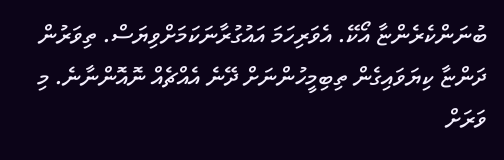ބުނަންކެރެންޏާ އޯކޭ. އެވަރިހަމަ އައުގުރާނަކަމަށްވިޔަސް. ތިވަރުން ދަންޏާ ކިޔަވައިގެން ތިބިމީހުންނަށް ދޭނެ އެއްޗެއް ނޮއޮންނާނެ. މި ވަރަށް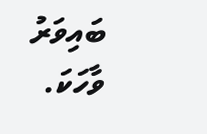ބައިވަރު ވާހަކަ.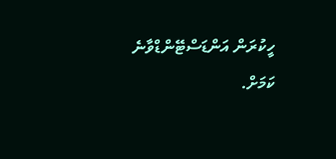ހީކުރަން އަންޑަސްޓޭންޑްވާނެ ކަމަށް.